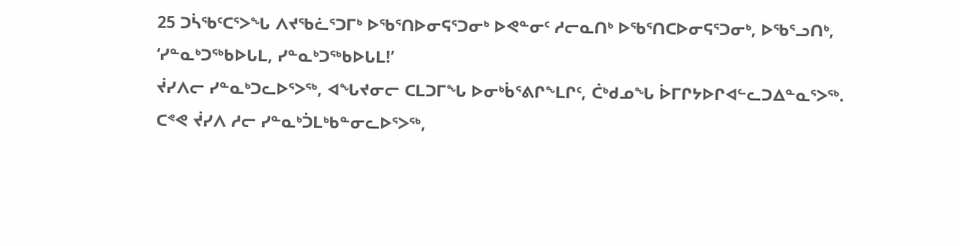25 ᑐᓵᖃᑦᑕᕐᐳᖓ ᐱᔪᖃᓛᕐᑐᒥᒃ ᐅᖃᕐᑎᐅᓂᕋᕐᑐᓂᒃ ᐅᕙᓐᓂᑦ ᓱᓕᓇᑎᒃ ᐅᖃᕐᑎᑕᐅᓂᕋᕐᑐᓂᒃ, ᐅᖃᕐᓗᑎᒃ, ‘ᓯᓐᓇᒃᑐᖅᑲᐅᒐᒪ, ᓯᓐᓇᒃᑐᖅᑲᐅᒐᒪ!’
ᔫᓯᐱᓕ ᓯᓐᓇᒃᑐᓚᐅᕐᐳᖅ, ᐊᖓᔪᓂᓕ ᑕᒪᑐᒥᖓ ᐅᓂᒃᑳᕐᕕᒋᖕᒪᒋᑦ, ᑖᒃᑯᓄᖓ ᐆᒥᒋᔭᐅᒋᐊᓪᓚᑐᐃᓐᓇᕐᐳᖅ.
ᑕᕝᕙ ᔫᓯᐱ ᓱᓕ ᓯᓐᓇᒃᑑᒪᒃᑲᓐᓂᓚᐅᕐᐳᖅ,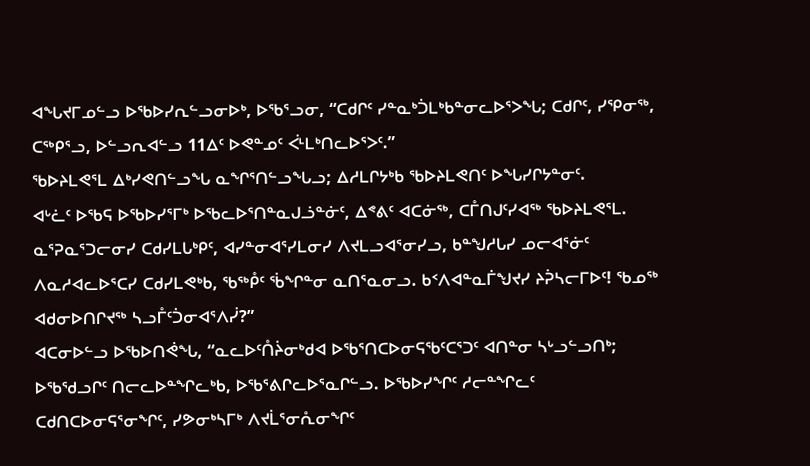ᐊᖓᔪᒥᓄᓪᓗ ᐅᖃᐅᓯᕆᓪᓗᓂᐅᒃ, ᐅᖃᕐᓗᓂ, “ᑕᑯᒋᑦ ᓯᓐᓇᒃᑑᒪᒃᑲᓐᓂᓚᐅᕐᐳᖓ; ᑕᑯᒋᑦ, ᓯᕿᓂᖅ, ᑕᖅᑭᕐᓗ, ᐅᓪᓗᕆᐊᓪᓗ 11ᐃᑦ ᐅᕙᓐᓄᑦ ᐹᒻᒪᒃᑎᓚᐅᕐᐳᑦ.”
ᖃᐅᔨᒪᕙᕐᒪ ᐃᒃᓯᕙᑎᓪᓗᖓ ᓇᖏᕐᑎᓪᓗᖓᓗ; ᐃᓱᒪᒋᔭᒃᑲ ᖃᐅᔨᒪᕙᑎᑦ ᐅᖓᓯᒋᔭᓐᓂᑦ.
ᐊᒡᓛᑦ ᐅᖃᕋ ᐅᖃᐅᓯᕐᒥᒃ ᐅᖃᓚᐅᕐᑎᓐᓇᒍᓘᓐᓃᑦ, ᐃᕝᕕᑦ ᐊᑕᓃᖅ, ᑕᒤᑎᒍᑦᓯᐊᖅ ᖃᐅᔨᒪᕙᕐᒪ.
ᓇᕐᕈᓇᕐᑐᓕᓂᓯ ᑕᑯᓯᒪᒐᒃᑭᑦ, ᐊᓯᓐᓂᐊᕐᓯᒪᓂᓯ ᐱᔪᒪᓗᐊᕐᓂᓯᓗ, ᑲᓐᖑᓱᒐᓯ ᓄᓕᐊᕐᓃᑦ ᐱᓇᓱᐊᓚᐅᕐᑕᓯ ᑕᑯᓯᒪᕙᒃᑲ, ᖃᖅᑬᑦ ᖄᖏᓐᓂ ᓇᑎᕐᓇᓂᓗ. ᑲᑉᐱᐊᓐᓇᒦᖑᔪᓯ ᔨᕉᓴᓕᒥᐅᑦ! ᖃᓄᖅ ᐊᑯᓂᐅᑎᒋᔪᖅ ᓴᓗᒤᑦᑑᓂᐊᕐᐱᓰ?”
ᐊᑕᓂᐅᓪᓗ ᐅᖃᐅᑎᕚᖓ, “ᓇᓚᐅᑦᑍᔩᓂᒃᑯᐊ ᐅᖃᕐᑎᑕᐅᓂᕋᖃᑦᑕᕐᑐᑦ ᐊᑎᓐᓂ ᓴᒡᓗᓪᓗᑎᒃ; ᐅᖃᖁᓗᒋᑦ ᑎᓕᓚᐅᓐᖏᓚᒃᑲ, ᐅᖃᕐᕕᒋᓚᐅᕐᓇᒋᓪᓗ. ᐅᖃᐅᓯᖏᑦ ᓱᓕᓐᖏᓚᑦ ᑕᑯᑎᑕᐅᓂᕋᕐᓂᖏᑦ, ᓯᕗᓂᒃᓴᒥᒃ ᐱᔪᒫᕐᓂᕅᓂᖏᑦ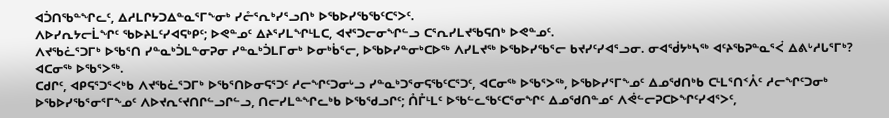ᐊᑑᑎᖃᓐᖏᓚᑦ, ᐃᓱᒪᒋᔭᑐᐃᓐᓇᕐᒥᖕᓂᒃ ᓯᓔᕐᕆᒃᓯᕐᓗᑎᒃ ᐅᖃᐅᓯᖃᖃᑦᑕᕐᐳᑦ.
ᐱᐅᓯᕆᔭᓕᒫᖏᑦ ᖃᐅᔨᒪᑦᓯᐊᕋᒃᑭᑦ; ᐅᕙᓐᓄᑦ ᐃᔨᕐᓯᒪᖏᒻᒪᑕ, ᐊᔪᕐᑐᓕᓂᖏᓪᓗ ᑕᕐᕆᓯᒪᔪᖃᕋᑎᒃ ᐅᕙᓐᓄᑦ.
ᐱᔪᖃᓛᕐᑐᒥᒃ ᐅᖃᕐᑎ ᓯᓐᓇᒃᑑᒪᓐᓂᕈᓂ ᓯᓐᓇᒃᑑᒪᒥᓂᒃ ᐅᓂᒃᑳᕐᓕ, ᐅᖃᐅᓯᓐᓂᒃᑕᐅᖅ ᐱᓯᒪᔪᖅ ᐅᖃᐅᓯᖃᕐᓕ ᑲᔪᓯᑦᓯᐊᕐᓗᓂ. ᓂᐊᖂᔭᒃᓴᖅ ᐊᑦᔨᖃᕈᓐᓇᕐᐹ ᐃᕕᒡᓱᒐᕐᒥᒃ? ᐊᑕᓂᖅ ᐅᖃᕐᐳᖅ.
ᑕᑯᒋᑦ, ᐊᑭᕋᕐᑐᕐᐸᒃᑲ ᐱᔪᖃᓛᕐᑐᒥᒃ ᐅᖃᕐᑎᐅᓂᕋᕐᑐᑦ ᓱᓕᖏᑦᑐᓂᒡᓗ ᓯᓐᓇᒃᑐᕐᓂᕋᖃᑦᑕᕐᑐᑦ, ᐊᑕᓂᖅ ᐅᖃᕐᐳᖅ, ᐅᖃᐅᓯᕐᒥᖕᓄᑦ ᐃᓄᖁᑎᒃᑲ ᑕᒻᒪᕐᑎᑉᐰᑦ ᓱᓕᖏᑦᑐᓂᒃ ᐅᖃᐅᓯᖃᕐᓂᕐᒥᖕᓄᑦ ᐱᐅᔪᕆᑦᔪᑎᒋᓪᓗᒋᓪᓗ, ᑎᓕᓯᒪᓐᖏᓚᒃᑲ ᐅᖃᖁᓗᒋᑦ; ᑍᒤᒻᒪᑦ ᐅᖃᓪᓚᖃᑦᑕᕐᓂᖏᑦ ᐃᓄᖁᑎᓐᓄᑦ ᐱᕚᓪᓕᕈᑕᐅᖏᑦᓯᐊᕐᐳᑦ,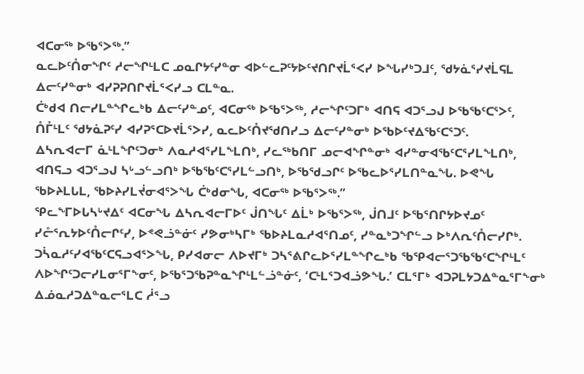ᐊᑕᓂᖅ ᐅᖃᕐᐳᖅ.”
ᓇᓚᐅᑦᑍᓂᖏᑦ ᓱᓕᖏᒻᒪᑕ ᓄᓇᒋᔭᑦᓯᓐᓂ ᐊᐅᓪᓚᕈᑦᔭᐅᑦᔪᑎᒋᔪᒫᕐᐸᓯ ᐅᖓᓯᒃᑐᒧᑦ, ᖁᔭᓈᕐᓯᔪᒫᕋᒪ ᐃᓕᑦᓯᓐᓂᒃ ᐊᓯᕈᕈᑎᒋᔪᒫᕐᐸᓯᓗ ᑕᒪᓐᓇ.
ᑖᒃᑯᐊ ᑎᓕᓯᒪᓐᖏᓚᒃᑲ ᐃᓕᑦᓯᓐᓄᑦ, ᐊᑕᓂᖅ ᐅᖃᕐᐳᖅ, ᓱᓕᖏᑦᑐᒥᒃ ᐊᑎᕋ ᐊᑐᕐᓗᒍ ᐅᖃᖃᑦᑕᕐᐳᑦ, ᑍᒤᒻᒪᑦ ᖁᔭᓈᕈᑦᓯ ᐊᓯᕈᕐᑕᐅᔪᒫᕐᐳᓯ, ᓇᓚᐅᑦᑍᔪᖁᑎᓯᓗ ᐃᓕᑦᓯᓐᓂᒃ ᐅᖃᐅᑦᔪᐃᖃᑦᑕᕐᑐᑦ.
ᐃᓴᕆᐊᓕᒥ ᓈᒻᒪᖏᑦᑐᓂᒃ ᐱᓇᓱᐊᕐᓯᒪᖕᒪᑎᒃ, ᓯᓚᖅᑲᑎᒥ ᓄᓕᐊᖏᓐᓂᒃ ᐊᓯᓐᓂᐊᖃᑦᑕᕐᓯᒪᖕᒪᑎᒃ, ᐊᑎᕋᓗ ᐊᑐᕐᓗᒍ ᓴᒡᓗᓪᓗᑎᒃ ᐅᖃᖃᑦᑕᕐᓯᒪᓪᓗᑎᒃ, ᐅᖃᖁᓗᒋᑦ ᐅᖃᓚᐅᕐᓯᒪᑎᓐᓇᖓ. ᐅᕙᖓ ᖃᐅᔨᒪᒐᒪ, ᖃᐅᔨᓯᒪᔫᓂᐊᕐᐳᖓ ᑖᒃᑯᓂᖓ, ᐊᑕᓂᖅ ᐅᖃᕐᐳᖅ.”
ᕿᓚᖕᒥᐅᒐᓴᒡᔪᐃᑦ ᐊᑕᓂᖓ ᐃᓴᕆᐊᓕᒥᐅᑦ ᒎᑎᖓᑦ ᐃᒫᒃ ᐅᖃᕐᐳᖅ, ᒎᑎᒧᑦ ᐅᖃᕐᑎᒋᔭᐅᔪᓄᑦ ᓯᓔᕐᕆᔭᐅᑦᑍᓕᒋᑦᓯ, ᐅᕝᕙᓘᓐᓃᑦ ᓯᕗᓂᒃᓴᒥᒃ ᖃᐅᔨᒪᓇᓱᐊᕐᑎᓄᑦ, ᓯᓐᓇᒃᑐᖏᓪᓗ ᐅᒃᐱᕆᑦᑍᓕᓯᒋᒃ.
ᑐᓵᓇᓱᑦᓯᐊᖃᑦᑕᕋᓗᐊᕐᐳᖓ, ᑭᓯᐊᓂᓕ ᐱᐅᔪᒥᒃ ᑐᓴᕐᕕᒋᓚᐅᕐᓯᒪᓐᖏᓚᒃᑲ ᖃᕿᐊᓕᕐᑐᖃᖃᑦᑕᖏᒻᒪᑦ ᐱᐅᖏᑦᑐᓕᓯᒪᓂᕐᒥᖕᓂᑦ, ᐅᖃᕐᑐᖃᕈᓐᓇᖏᒻᒪᓪᓘᓐᓃᑦ, ‘ᑕᒻᒪᕐᑐᐊᓘᕗᖓ.’ ᑕᒪᕐᒥᒃ ᐊᑐᕈᒪᔭᑐᐃᓐᓇᕐᒥᖕᓂᒃ ᐃᓅᓇᓱᑐᐃᓐᓇᓕᕐᒪᑕ ᓲᕐᓗ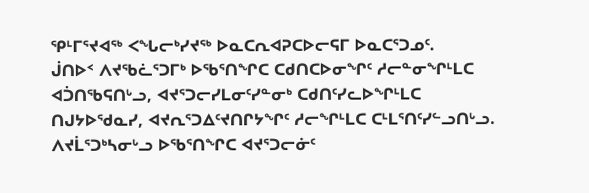ᕿᒻᒥᕐᔪᐊᖅ ᐸᖓᓕᒃᓯᔪᖅ ᐅᓇᑕᕆᐊᕈᑕᐅᓕᕋᒥ ᐅᓇᑕᕐᑐᓄᑦ.
ᒎᑎᐅᑉ ᐱᔪᖃᓛᕐᑐᒥᒃ ᐅᖃᕐᑎᖏᑕ ᑕᑯᑎᑕᐅᓂᖏᑦ ᓱᓕᓐᓂᖏᒻᒪᑕ ᐊᑑᑎᖃᕋᑎᒡᓗ, ᐊᔪᕐᑐᓕᓯᒪᓂᑦᓯᓐᓂᒃ ᑕᑯᑎᑦᓯᓚᐅᖏᒻᒪᑕ ᑎᒍᔭᐅᖁᓇᓯ, ᐊᔪᕆᕐᑐᐃᑦᔪᑎᒋᔭᖏᑦ ᓱᓕᖏᒻᒪᑕ ᑕᒻᒪᕐᑎᑦᓯᓪᓗᑎᒡᓗ.
ᐱᔪᒫᕐᑐᒃᓴᓂᒡᓗ ᐅᖃᕐᑎᖏᑕ ᐊᔪᕐᑐᓕᓃᑦ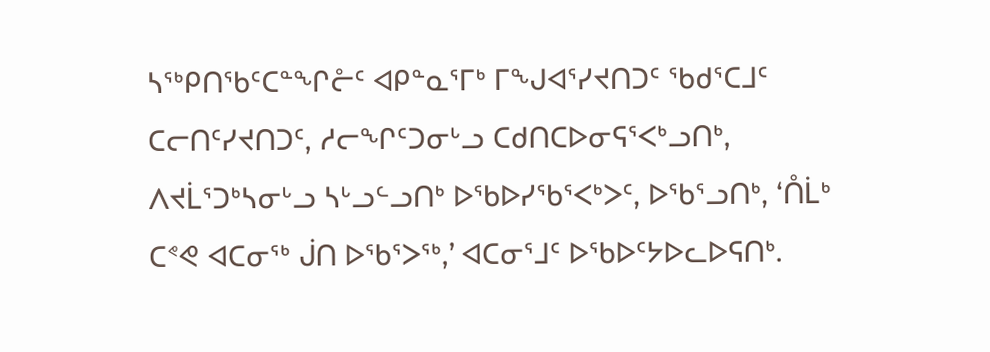ᓴᖅᑭᑎᖃᑦᑕᓐᖏᓔᑦ ᐊᑭᓐᓇᕐᒥᒃ ᒥᖑᐊᕐᓯᔪᑎᑐᑦ ᖃᑯᕐᑕᒧᑦ ᑕᓕᑎᑦᓯᔪᑎᑐᑦ, ᓱᓕᖏᑦᑐᓂᒡᓗ ᑕᑯᑎᑕᐅᓂᕋᕐᐸᒃᓗᑎᒃ, ᐱᔪᒫᕐᑐᒃᓴᓂᒡᓗ ᓴᒡᓗᓪᓗᑎᒃ ᐅᖃᐅᓯᖃᕐᐸᒃᐳᑦ, ᐅᖃᕐᓗᑎᒃ, ‘ᑍᒫᒃ ᑕᕝᕙ ᐊᑕᓂᖅ ᒎᑎ ᐅᖃᕐᐳᖅ,’ ᐊᑕᓂᕐᒧᑦ ᐅᖃᐅᑦᔭᐅᓚᐅᕋᑎᒃ.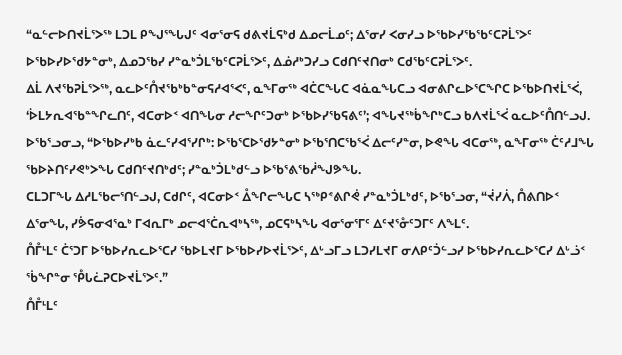“ᓇᓪᓕᐅᑎᔪᒫᕐᐳᖅ ᒪᑐᒪ ᑭᖑᕐᖓᒍᑦ ᐊᓂᕐᓂᕋ ᑯᕕᔪᒫᕋᒃᑯ ᐃᓄᓕᒫᓄᑦ; ᐃᕐᓂᓯ ᐸᓂᓯᓗ ᐅᖃᐅᓯᖃᖃᑦᑕᕈᒫᕐᐳᑦ ᐅᖃᐅᓯᐅᖁᔭᓐᓂᒃ, ᐃᓄᑐᖃᓯ ᓯᓐᓇᒃᑑᒪᖃᑦᑕᕈᒫᕐᐳᑦ, ᐃᓅᓱᒃᑐᓯᓗ ᑕᑯᑎᑦᔪᑎᓂᒃ ᑕᑯᖃᑦᑕᕈᒫᕐᐳᑦ.
ᐃᒫ ᐱᔪᖃᕈᒫᕐᐳᖅ, ᓇᓚᐅᑦᑍᔪᖃᒃᑲᓐᓂᕋᓱᐊᕐᐸᑦ, ᓇᖕᒥᓂᖅ ᐊᑖᑕᖓᑕ ᐊᓈᓇᖓᑕᓗ ᐊᓂᕕᒋᓚᐅᕐᑕᖏᑕ ᐅᖃᐅᑎᔪᒫᕐᐹ, ‘ᐆᒪᔭᕆᐊᖃᓐᖏᓚᑎᑦ, ᐊᑕᓂᐅᑉ ᐊᑎᖓᓂ ᓱᓕᖏᑦᑐᓂᒃ ᐅᖃᐅᓯᖃᕋᕕᑦ’; ᐊᖓᔪᖅᑳᖏᒃᑕᓗ ᑲᐱᔪᒫᕐᐹ ᓇᓚᐅᑦᑍᑎᓪᓗᒍ.
ᐅᖃᕐᓗᓂᓗ, “ᐅᖃᐅᓯᒃᑲ ᓈᓚᑦᓯᐊᕐᓯᒋᒃ: ᐅᖃᕐᑕᐅᖁᔭᓐᓂᒃ ᐅᖃᕐᑎᑕᖃᕐᐹ ᐃᓕᑦᓯᓐᓂ, ᐅᕙᖓ ᐊᑕᓂᖅ, ᓇᖕᒥᓂᖅ ᑖᑦᓱᒧᖓ ᖃᐅᔨᑎᑦᓯᕙᒃᐳᖓ ᑕᑯᑎᑦᔪᑎᒃᑯᑦ; ᓯᓐᓇᒃᑑᒪᒃᑯᓪᓗ ᐅᖃᕐᕕᖃᓲᖑᕗᖓ.
ᑕᒪᑐᒥᖓ ᐃᓱᒪᖃᓕᕐᑎᓪᓗᒍ, ᑕᑯᒋᑦ, ᐊᑕᓂᐅᑉ ᐂᖏᓕᖓᑕ ᓴᖅᑭᕝᕕᒋᕚ ᓯᓐᓇᒃᑑᒪᒃᑯᑦ, ᐅᖃᕐᓗᓂ, “ᔫᓯᐲ, ᑍᕕᑎᐅᑉ ᐃᕐᓂᖓ, ᓯᕘᕋᓂᐊᕐᓇᒃ ᒥᐊᕆᒥᒃ ᓄᓕᐊᕐᑖᕆᐊᒃᓴᖅ, ᓄᑕᕋᒃᓴᖓ ᐊᓂᕐᓂᕐᒥᑦ ᐃᑦᔪᕐᓁᑦᑐᒥᑦ ᐱᖕᒪᑦ.
ᑍᒤᒻᒪᑦ ᑖᕐᑐᒥ ᐅᖃᐅᓯᕆᓚᐅᕐᑕᓯ ᖃᐅᒪᔪᒥ ᐅᖃᐅᓯᐅᔪᒫᕐᐳᑦ, ᐃᒡᓗᒥᓗ ᒪᑐᓯᒪᔪᒥ ᓂᐱᑭᑦᑑᓪᓗᓯ ᐅᖃᐅᓯᕆᓚᐅᕐᑕᓯ ᐃᒡᓘᑉ ᖄᖏᓐᓂ ᕾᒐᓛᕈᑕᐅᔪᒫᕐᐳᑦ.”
ᑍᒤᒻᒪᑦ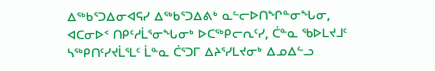ᐃᖅᑲᕐᑐᐃᓂᐊᕋᓯ ᐃᖅᑲᕐᑐᐃᕕᒃ ᓇᓪᓕᐅᑎᖏᓐᓂᖓᓂ, ᐊᑕᓂᐅᑉ ᑎᑭᑦᓱᒫᕐᓂᖓᓂᒃ ᐅᑕᖅᑭᓕᕆᑦᓯ, ᑖᓐᓇ ᖃᐅᒪᔪᒧᑦ ᓴᖅᑭᑎᑦᓯᔪᒫᕐᒪᑦ ᒫᓐᓇ ᑖᕐᑐᒥ ᐃᔨᕐᓯᒪᔪᓂᒃ ᐃᓄᐃᓪᓗ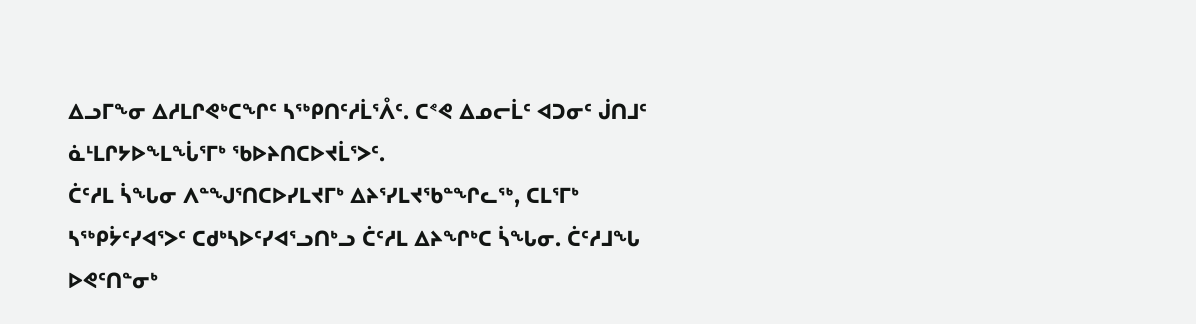ᐃᓗᒥᖕᓂ ᐃᓱᒪᒋᕙᒃᑕᖏᑦ ᓴᖅᑭᑎᑦᓱᒫᕐᐰᑦ. ᑕᕝᕙ ᐃᓄᓕᒫᑦ ᐊᑐᓂᑦ ᒎᑎᒧᑦ ᓈᒻᒪᒋᔭᐅᖕᒪᖔᕐᒥᒃ ᖃᐅᔨᑎᑕᐅᔪᒫᕐᐳᑦ.
ᑖᑦᓱᒪ ᓵᖓᓂ ᐱᓐᖑᕐᑎᑕᐅᓯᒪᔪᒥᒃ ᐃᔨᕐᓯᒪᔪᖃᓐᖏᓚᖅ, ᑕᒪᕐᒥᒃ ᓴᖅᑭᔮᑦᓯᐊᕐᐳᑦ ᑕᑯᒃᓴᐅᑦᓯᐊᕐᓗᑎᒃᓗ ᑖᑦᓱᒪ ᐃᔨᖏᒃᑕ ᓵᖓᓂ. ᑖᑦᓱᒧᖓ ᐅᕙᑦᑎᓐᓂᒃ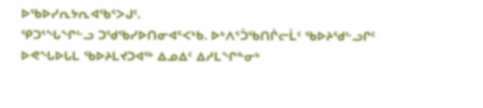ᐅᖃᐅᓯᕆᔭᕆᐊᖃᕐᐳᒍᑦ.
ᕿᑐᕐᖓᖏᓪᓗ ᑐᖁᖃᓯᐅᑎᓂᐊᕐᐸᒃᑲ. ᐅᒃᐱᕐᑑᖃᑎᒌᓕᒫᑦ ᖃᐅᔨᖁᓪᓗᒋᑦ ᐅᕙᖓᐅᒐᒪ ᖃᐅᔨᒪᔪᑐᐊᖅ ᐃᓄᐃᑦ ᐃᓱᒪᖏᓐᓂᒃ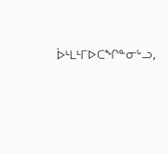ᐆᒻᒪᒻᒥᐅᑕᖏᓐᓂᒡᓗ,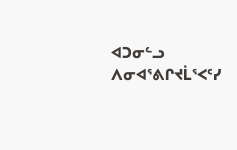ᐊᑐᓂᓪᓗ ᐱᓂᐊᕐᕕᒋᔪᒫᕐᐸᑦᓯ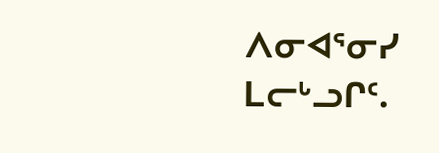ᐱᓂᐊᕐᓂᓯ ᒪᓕᒡᓗᒋᑦ.